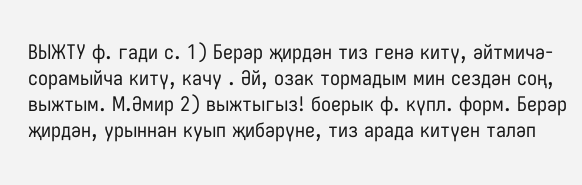ВЫЖТУ ф. гади с. 1) Берәр җирдән тиз генә китү, әйтмичә-сорамыйча китү, качу . Әй, озак тормадым мин сездән соң, выжтым. М.Әмир 2) выжтыгыз! боерык ф. күпл. форм. Берәр җирдән, урыннан куып җибәрүне, тиз арада китүен таләп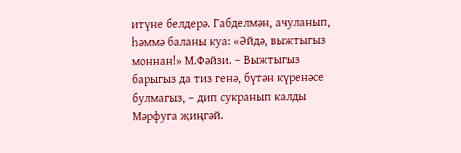итүне белдерә. Габделмән, ачуланып, һәммә баланы куа: «Әйдә, выжтыгыз моннан!» М.Фәйзи. – Выжтыгыз барыгыз да тиз генә, бүтән күренәсе булмагыз, – дип сукранып калды Мәрфуга җиңгәй.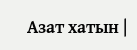Азат хатын |